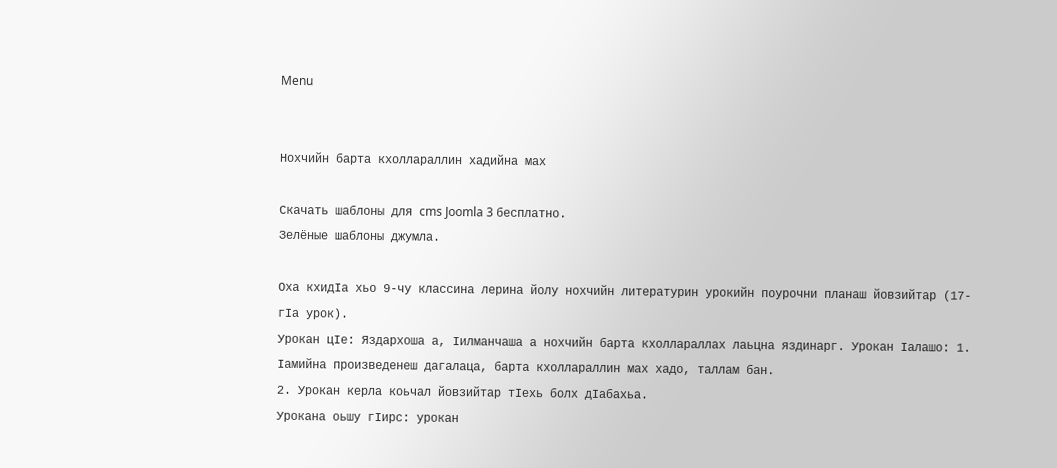Menu


Нохчийн барта кхоллараллин хадийна мах

Скачать шаблоны для cms Joomla 3 бесплатно.
Зелёные шаблоны джумла.

Оха кхидIа хьо 9-чу классина лерина йолу нохчийн литературин урокийн поурочни планаш йовзийтар (17-гIа урок).
Урокан цIе: Яздархоша а, Iилманчаша а нохчийн барта кхоллараллах лаьцна яздинарг. Урокан Iалашо: 1. Iамийна произведенеш дагалаца, барта кхоллараллин мах хадо, таллам бан.
2. Урокан керла коьчал йовзийтар тIехь болх дIабахьа.
Урокана оьшу гIирс: урокан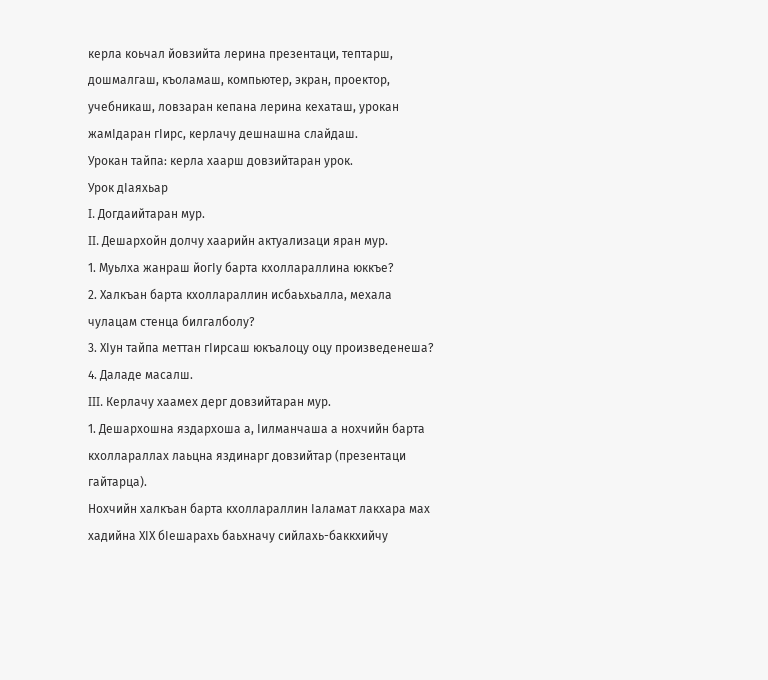керла коьчал йовзийта лерина презентаци, тептарш, дошмалгаш, къоламаш, компьютер, экран, проектор, учебникаш, ловзаран кепана лерина кехаташ, урокан жамIдаран гIирс, керлачу дешнашна слайдаш.
Урокан тайпа: керла хаарш довзийтаран урок.
Урок дIаяхьар
I. Догдаийтаран мур.
II. Дешархойн долчу хаарийн актуализаци яран мур.
1. Муьлха жанраш йогIу барта кхоллараллина юккъе?
2. Халкъан барта кхоллараллин исбаьхьалла, мехала чулацам стенца билгалболу?
3. ХIун тайпа меттан гIирсаш юкъалоцу оцу произведенеша?
4. Даладе масалш.
III. Керлачу хаамех дерг довзийтаран мур.
1. Дешархошна яздархоша а, Iилманчаша а нохчийн барта кхоллараллах лаьцна яздинарг довзийтар (презентаци гайтарца).
Нохчийн халкъан барта кхоллараллин Iаламат лакхара мах хадийна ХIХ бIешарахь баьхначу сийлахь-баккхийчу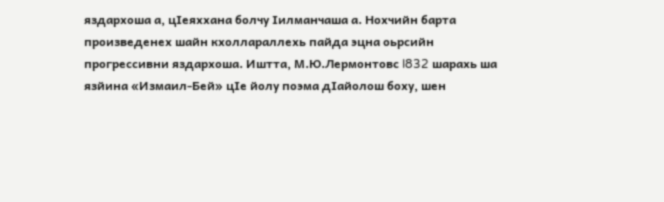яздархоша а, цIеяххана болчу Iилманчаша а. Нохчийн барта произведенех шайн кхоллараллехь пайда эцна оьрсийн прогрессивни яздархоша. Иштта, М.Ю.Лермонтовс I832 шарахь ша язйина «Измаил-Бей» цIе йолу поэма дIайолош боху, шен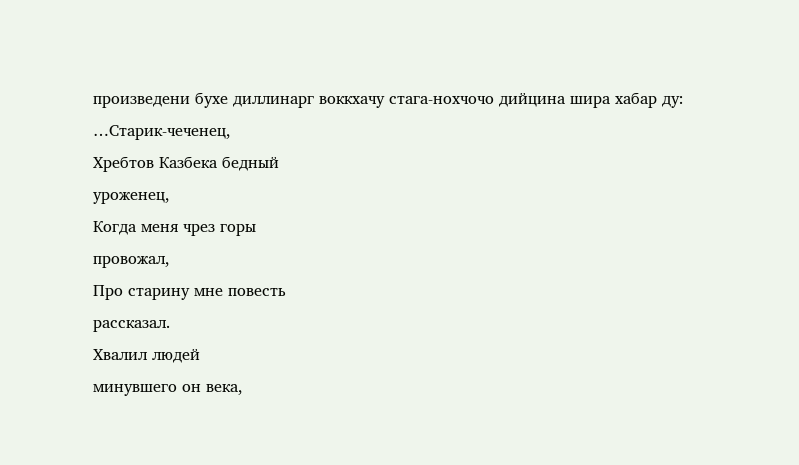произведени бухе диллинарг воккхачу стага-нохчочо дийцина шира хабар ду:
…Старик-чеченец,
Хребтов Казбека бедный
уроженец,
Когда меня чрез горы
провожал,
Про старину мне повесть
рассказал.
Хвалил людей
минувшего он века,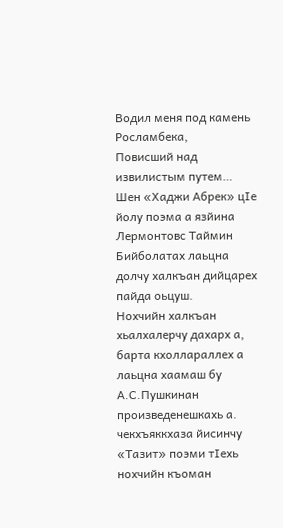Водил меня под камень
Росламбека,
Повисший над
извилистым путем…
Шен «Хаджи Абрек» цIе йолу поэма а язйина Лермонтовс Таймин Бийболатах лаьцна долчу халкъан дийцарех пайда оьцуш.
Нохчийн халкъан хьалхалерчу дахарх а, барта кхоллараллех а лаьцна хаамаш бу А.С.Пушкинан произведенешкахь а. чекхъяккхаза йисинчу «Тазит» поэми тIехь нохчийн къоман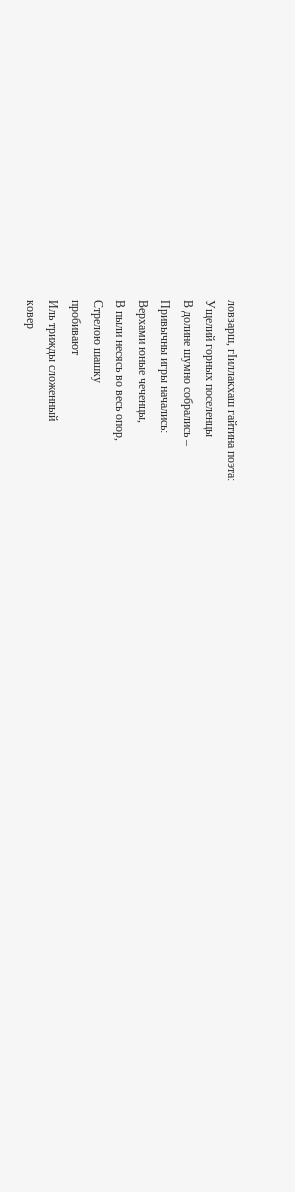ловзарш, гIиллакхаш гайтина поэта:
Ущелий горных поселенцы
В долине шумно собрались –
Привычны игры начались:
Верхами юные чеченцы,
В пыли несясь во весь опор,
Стрелою шашку
пробивают
Иль трижды сложенный
ковер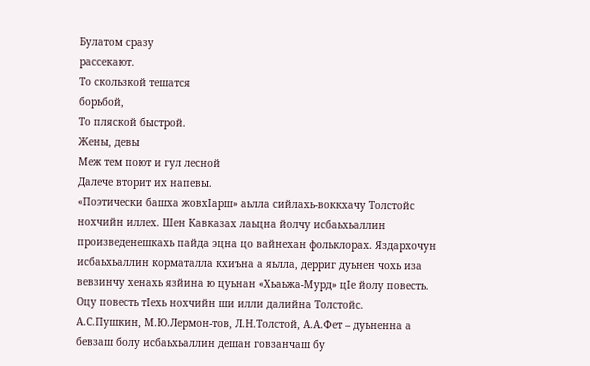Булатом сразу
рассекают.
То скользкой тешатся
борьбой,
То пляской быстрой.
Жены, девы
Меж тем поют и гул лесной
Далече вторит их напевы.
«Поэтически башха жовхIарш» аьлла сийлахь-воккхачу Толстойс нохчийн иллех. Шен Кавказах лаьцна йолчу исбаьхьаллин произведенешкахь пайда эцна цо вайнехан фольклорах. Яздархочун исбаьхьаллин корматалла кхиъна а яьлла, дерриг дуьнен чохь иза вевзинчу хенахь язйина ю цуьнан «Хьаьжа-Мурд» цIе йолу повесть. Оцу повесть тIехь нохчийн ши илли далийна Толстойс.
А.С.Пушкин, М.Ю.Лермон-тов, Л.Н.Толстой, А.А.Фет – дуьненна а бевзаш болу исбаьхьаллин дешан говзанчаш бу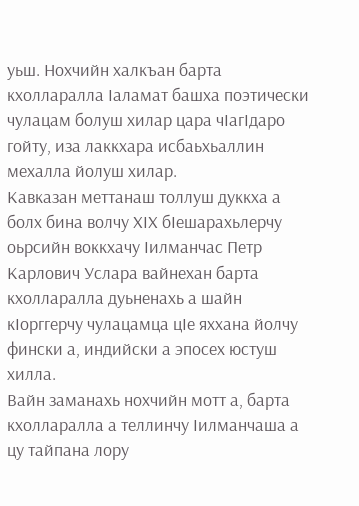уьш. Нохчийн халкъан барта кхолларалла Iаламат башха поэтически чулацам болуш хилар цара чIагIдаро гойту, иза лаккхара исбаьхьаллин мехалла йолуш хилар.
Кавказан меттанаш толлуш дуккха а болх бина волчу ХIХ бIешарахьлерчу оьрсийн воккхачу Iилманчас Петр Карлович Услара вайнехан барта кхолларалла дуьненахь а шайн кIорггерчу чулацамца цIе яххана йолчу фински а, индийски а эпосех юстуш хилла.
Вайн заманахь нохчийн мотт а, барта кхолларалла а теллинчу Iилманчаша а цу тайпана лору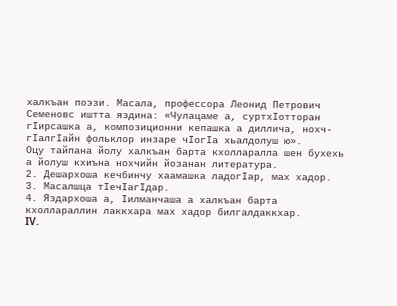халкъан поэзи. Масала, профессора Леонид Петрович Семеновс иштта яздина: «Чулацаме а, суртхIотторан гIирсашка а, композиционни кепашка а диллича, нохч-гIалгIайн фольклор инзаре чIогIа хьалдолуш ю».
Оцу тайпана йолу халкъан барта кхолларалла шен бухехь а йолуш кхиъна нохчийн йозанан литература.
2. Дешархоша кечбинчу хаамашка ладогIар, мах хадор.
3. Масалшца тIечIагIдар.
4. Яздархоша а, Iилманчаша а халкъан барта кхоллараллин лаккхара мах хадор билгалдаккхар.
IV.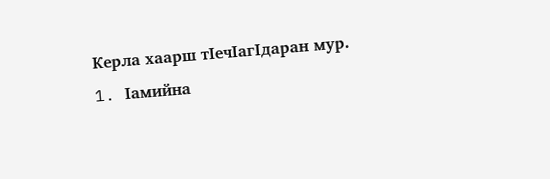Керла хаарш тIечIагIдаран мур.
1. Iамийна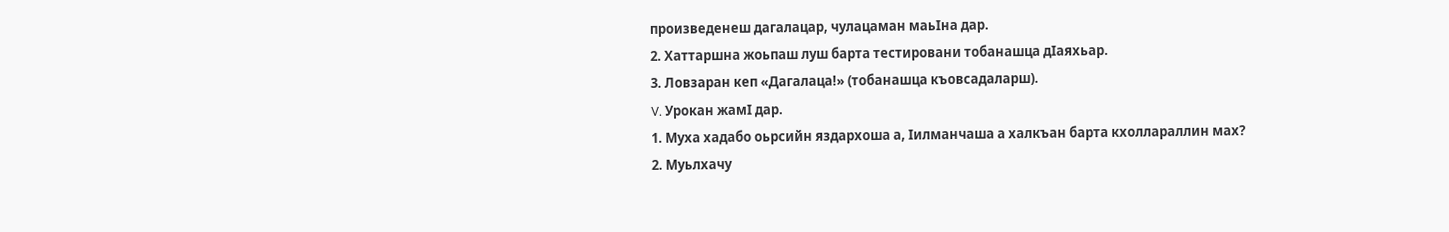произведенеш дагалацар, чулацаман маьIна дар.
2. Хаттаршна жоьпаш луш барта тестировани тобанашца дIаяхьар.
3. Ловзаран кеп «Дагалаца!» (тобанашца къовсадаларш).
V. Урокан жамI дар.
1. Муха хадабо оьрсийн яздархоша а, Iилманчаша а халкъан барта кхоллараллин мах?
2. Муьлхачу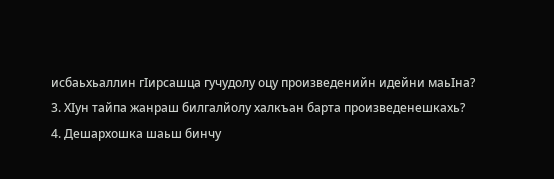исбаьхьаллин гIирсашца гучудолу оцу произведенийн идейни маьIна?
3. ХIун тайпа жанраш билгалйолу халкъан барта произведенешкахь?
4. Дешархошка шаьш бинчу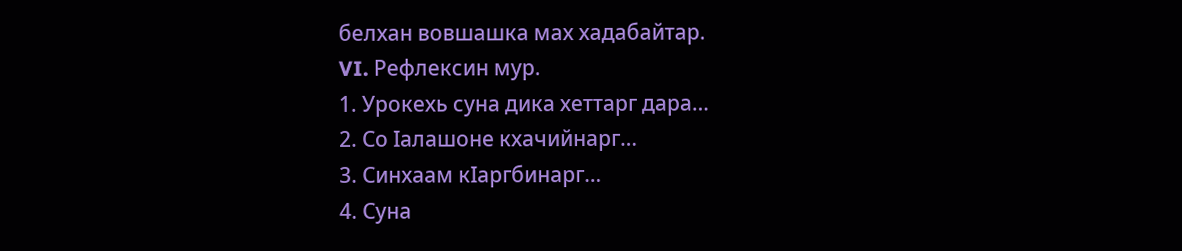белхан вовшашка мах хадабайтар.
VI. Рефлексин мур.
1. Урокехь суна дика хеттарг дара…
2. Со Iалашоне кхачийнарг…
3. Синхаам кIаргбинарг…
4. Суна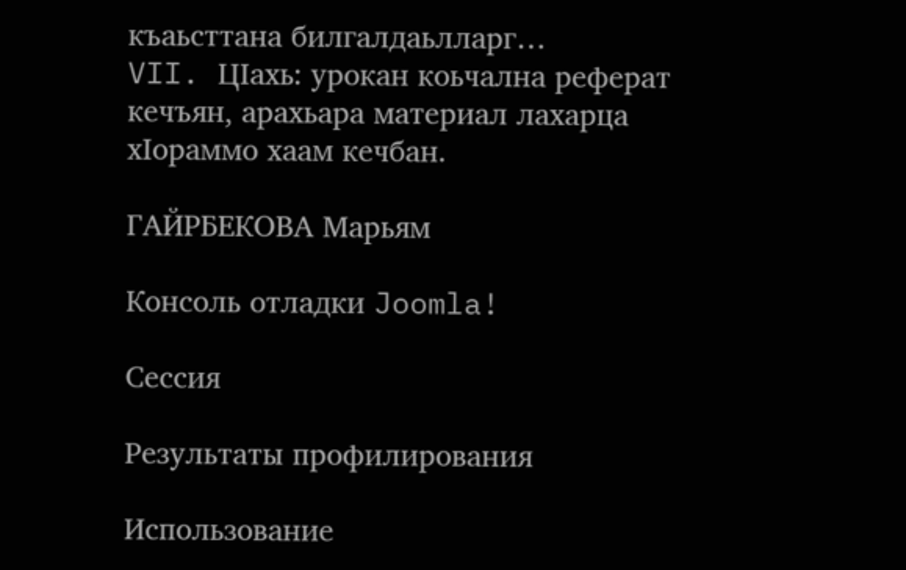къаьсттана билгалдаьлларг…
VII. ЦIахь: урокан коьчална реферат кечъян, арахьара материал лахарца хIораммо хаам кечбан.

ГАЙРБЕКОВА Марьям

Консоль отладки Joomla!

Сессия

Результаты профилирования

Использование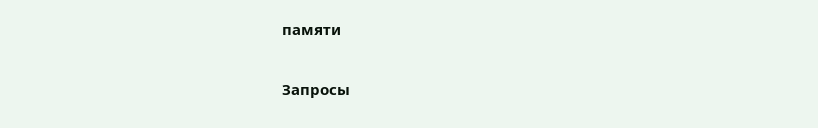памяти

Запросы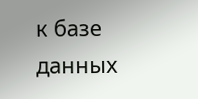к базе данных